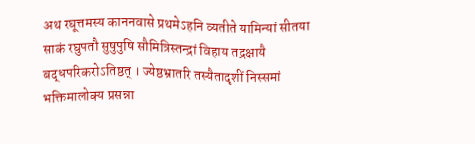अथ रघूत्तमस्य काननवासे प्रथमेऽहनि व्यतीते यामिन्यां सीतया साकं रघुपतौ सुषुपुषि सौमित्रिस्तन्द्रां विहाय तद्रक्षायै बद्धपरिकरोऽतिष्ठत् । ज्येष्ठभ्रातरि तस्यैतादृशीं निस्समां भक्तिमालोक्य प्रसन्ना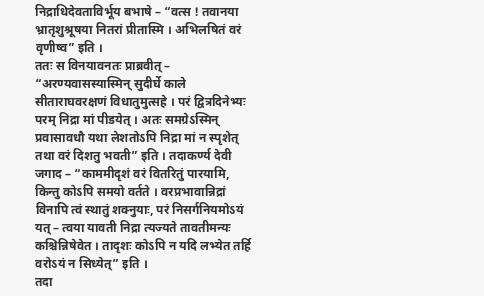निद्राधिदेवताविर्भूय बभाषे – “वत्स ! तवानया भ्रातृशुश्रूषया नितरां प्रीतास्मि । अभिलषितं वरं वृणीष्व” इति ।
ततः स विनयावनतः प्राब्रवीत् – “अरण्यवासस्यास्मिन् सुदीर्घे काले सीताराघवरक्षणं विधातुमुत्सहे । परं द्वित्रदिनेभ्यः परम् निद्रा मां पीडयेत् । अतः समग्रेऽस्मिन् प्रवासावधौ यथा लेशतोऽपि निद्रा मां न स्पृशेत् तथा वरं दिशतु भवती” इति । तदाकर्ण्य देवी जगाद – “काममीदृशं वरं वितरितुं पारयामि, किन्तु कोऽपि समयो वर्तते । वरप्रभावान्निद्रां विनापि त्वं स्थातुं शक्नुयाः, परं निसर्गनियमोऽयं यत् – त्वया यावती निद्रा त्यज्यते तावतीमन्यः कश्चिन्निषेवेत । तादृशः कोऽपि न यदि लभ्येत तर्हि वरोऽयं न सिध्येत्” इति ।
तदा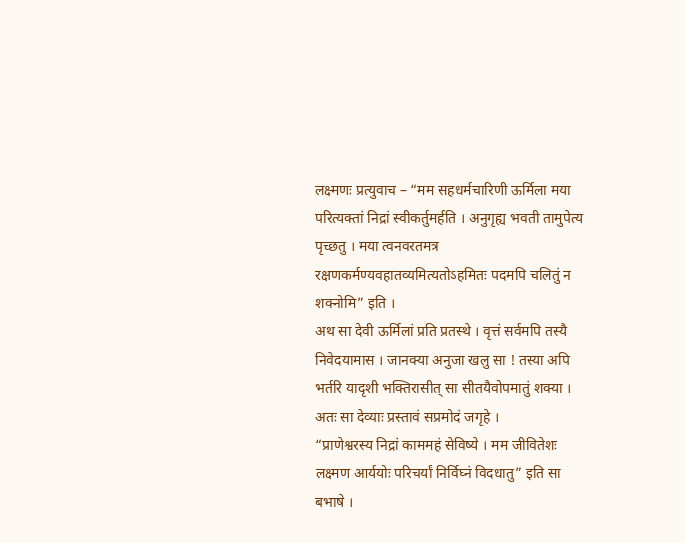लक्ष्मणः प्रत्युवाच – “मम सहधर्मचारिणी ऊर्मिला मया परित्यक्तां निद्रां स्वीकर्तुमर्हति । अनुगृह्य भवती तामुपेत्य पृच्छतु । मया त्वनवरतमत्र रक्षणकर्मण्यवहातव्यमित्यतोऽहमितः पदमपि चलितुं न शक्नोमि” इति ।
अथ सा देवी ऊर्मिलां प्रति प्रतस्थे । वृत्तं सर्वमपि तस्यै निवेदयामास । जानक्या अनुजा खलु सा ! तस्या अपि भर्तरि यादृशी भक्तिरासीत् सा सीतयैवोपमातुं शक्या । अतः सा देव्याः प्रस्तावं सप्रमोदं जगृहे ।
“प्राणेश्वरस्य निद्रां काममहं सेविष्ये । मम जीवितेशः लक्ष्मण आर्ययोः परिचर्यां निर्विघ्नं विदधातु” इति सा बभाषे ।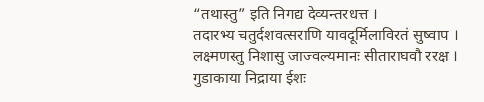“तथास्तु” इति निगद्य देव्यन्तरधत्त ।
तदारभ्य चतुर्दशवत्सराणि यावदूर्मिलाविरतं सुष्वाप । लक्ष्मणस्तु निशासु जाज्वल्यमानः सीताराघवौ ररक्ष । गुडाकाया निद्राया ईशः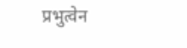प्रभुत्वेन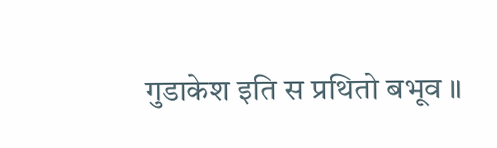गुडाकेश इति स प्रथितो बभूव ॥